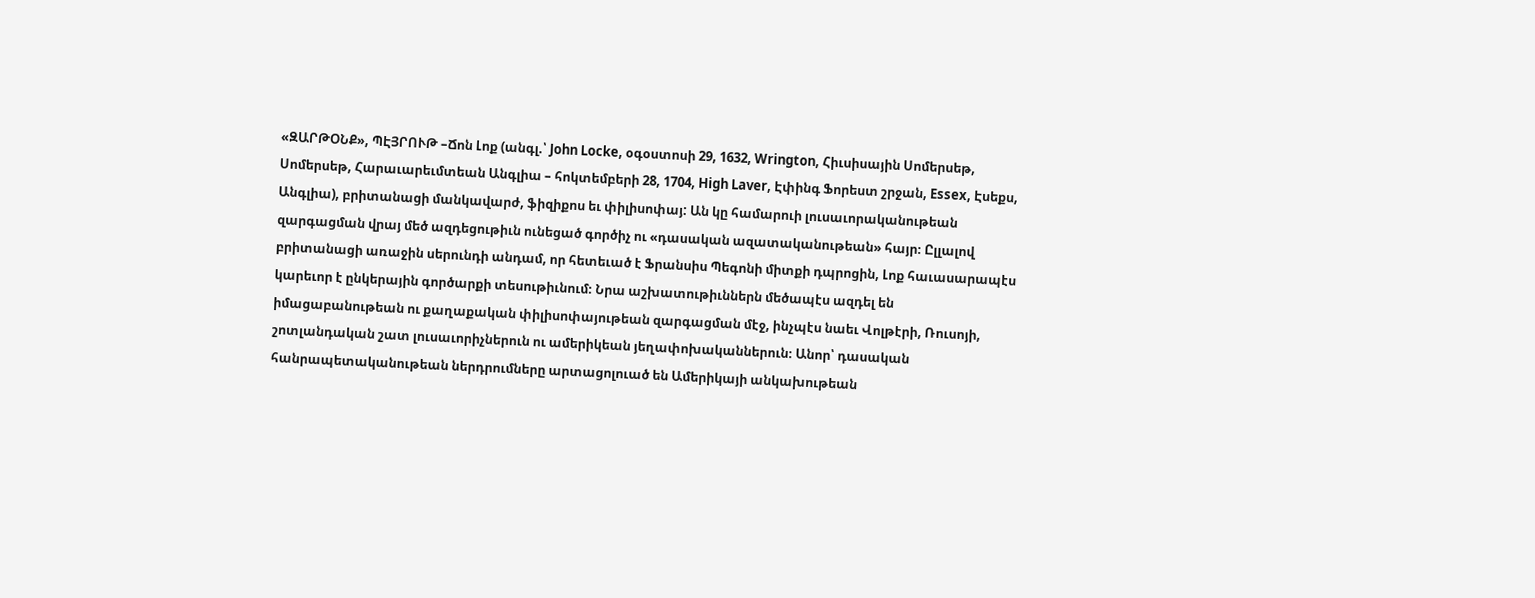«ԶԱՐԹՕՆՔ», ՊԷՅՐՈՒԹ –Ճոն Լոք (անգլ.՝ John Locke, օգօստոսի 29, 1632, Wrington, Հիւսիսային Սոմերսեթ, Սոմերսեթ, Հարաւարեւմտեան Անգլիա – հոկտեմբերի 28, 1704, High Laver, Էփինգ Ֆորեստ շրջան, Essex, Էսեքս, Անգլիա), բրիտանացի մանկավարժ, ֆիզիքոս եւ փիլիսոփայ: Ան կը համարուի լուսաւորականութեան զարգացման վրայ մեծ ազդեցութիւն ունեցած գործիչ ու «դասական ազատականութեան» հայր։ Ըլլալով բրիտանացի առաջին սերունդի անդամ, որ հետեւած է Ֆրանսիս Պեգոնի միտքի դպրոցին, Լոք հաւասարապէս կարեւոր է ընկերային գործարքի տեսութիւնում։ Նրա աշխատութիւններն մեծապէս ազդել են իմացաբանութեան ու քաղաքական փիլիսոփայութեան զարգացման մէջ, ինչպէս նաեւ Վոլթէրի, Ռուսոյի, շոտլանդական շատ լուսաւորիչներուն ու ամերիկեան յեղափոխականներուն։ Անոր՝ դասական հանրապետականութեան ներդրումները արտացոլուած են Ամերիկայի անկախութեան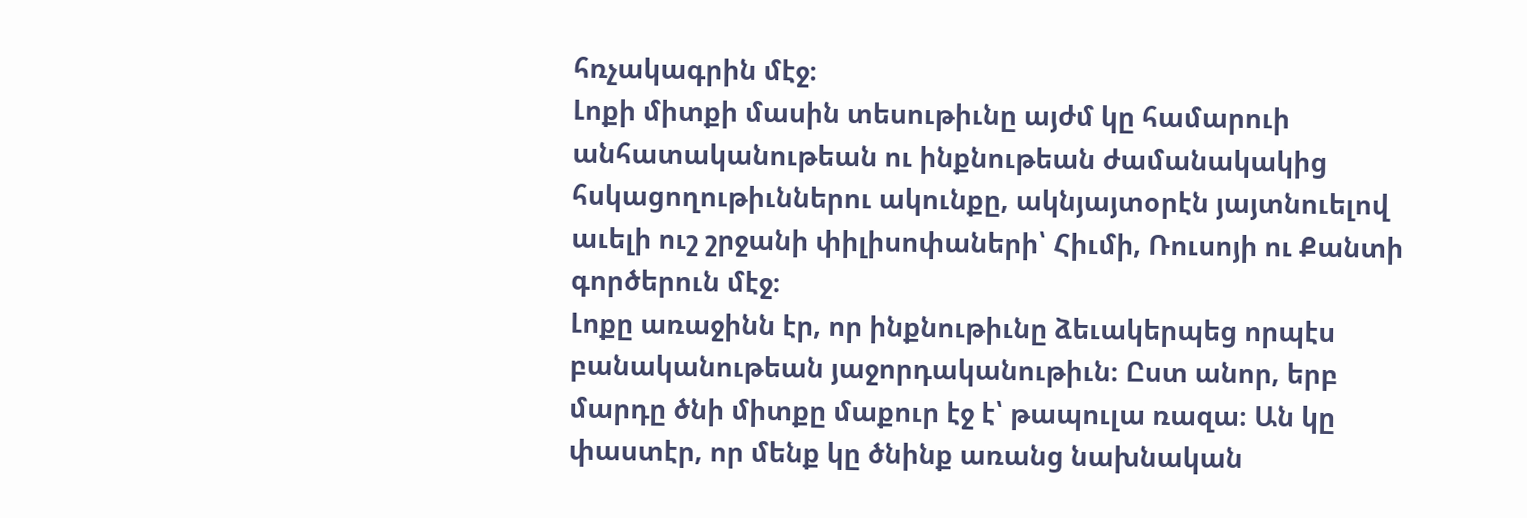հռչակագրին մէջ։
Լոքի միտքի մասին տեսութիւնը այժմ կը համարուի անհատականութեան ու ինքնութեան ժամանակակից հսկացողութիւններու ակունքը, ակնյայտօրէն յայտնուելով աւելի ուշ շրջանի փիլիսոփաների՝ Հիւմի, Ռուսոյի ու Քանտի գործերուն մէջ։
Լոքը առաջինն էր, որ ինքնութիւնը ձեւակերպեց որպէս բանականութեան յաջորդականութիւն։ Ըստ անոր, երբ մարդը ծնի միտքը մաքուր էջ է՝ թապուլա ռազա։ Ան կը փաստէր, որ մենք կը ծնինք առանց նախնական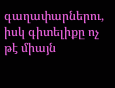գաղափարներու, իսկ գիտելիքը ոչ թէ միայն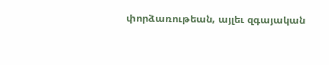փորձառութեան, այլեւ զգայական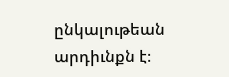ընկալութեան արդիւնքն է։